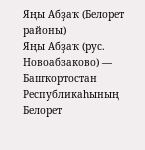Яңы Абҙаҡ (Белорет районы)
Яңы Абҙаҡ (рус. Новоабзаково) — Башҡортостан Республикаһының Белорет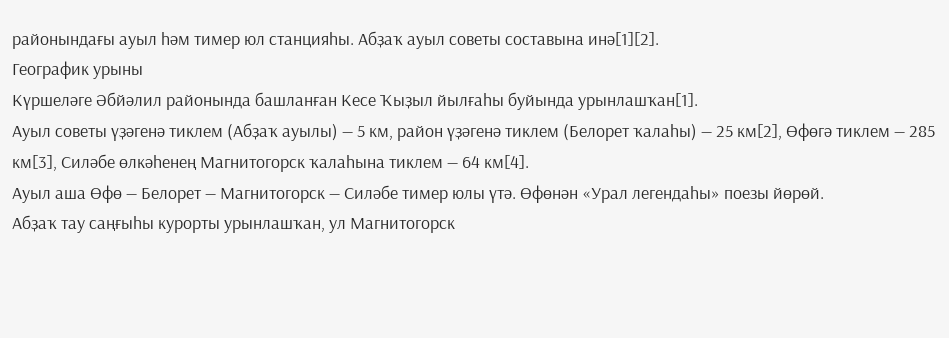районындағы ауыл һәм тимер юл станцияһы. Абҙаҡ ауыл советы составына инә[1][2].
Географик урыны
Күршеләге Әбйәлил районында башланған Кесе Ҡыҙыл йылғаһы буйында урынлашҡан[1].
Ауыл советы үҙәгенә тиклем (Абҙаҡ ауылы) — 5 км, район үҙәгенә тиклем (Белорет ҡалаһы) — 25 км[2], Өфөгә тиклем — 285 км[3], Силәбе өлкәһенең Магнитогорск ҡалаһына тиклем — 64 км[4].
Ауыл аша Өфө — Белорет — Магнитогорск — Силәбе тимер юлы үтә. Өфөнән «Урал легендаһы» поезы йөрөй.
Абҙаҡ тау саңғыһы курорты урынлашҡан, ул Магнитогорск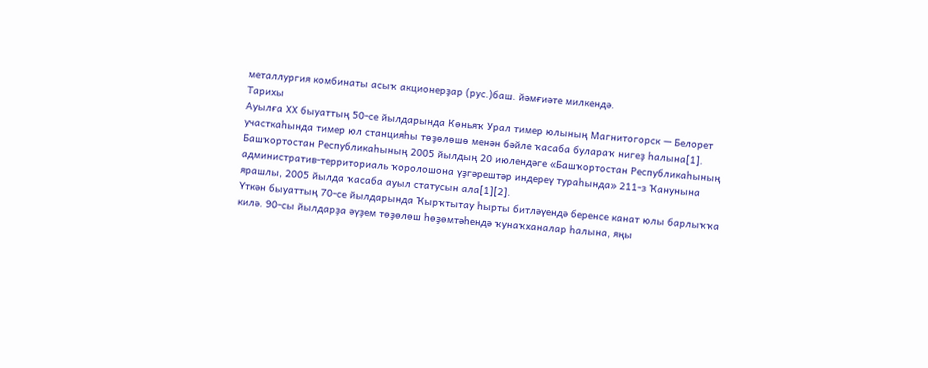металлургия комбинаты асыҡ акционерҙар (рус.)баш. йәмғиәте милкендә.
Тарихы
Ауылға XX быуаттың 50-се йылдарында Көньяҡ Урал тимер юлының Магнитогорск — Белорет участкаһында тимер юл станцияһы төҙөлөшө менән бәйле ҡасаба булараҡ нигеҙ һалына[1].
Башҡортостан Республикаһының 2005 йылдың 20 июлендәге «Башҡортостан Республикаһының административ-территориаль ҡоролошона үҙгәрештәр индереү тураһында» 211-з Ҡанунына ярашлы, 2005 йылда ҡасаба ауыл статусын ала[1][2].
Үткән быуаттың 70-се йылдарында Ҡырҡтытау һырты битләүендә беренсе канат юлы барлыҡҡа килә. 90-сы йылдарҙа әүҙем төҙөлөш һөҙөмтәһендә ҡунаҡханалар һалына, яңы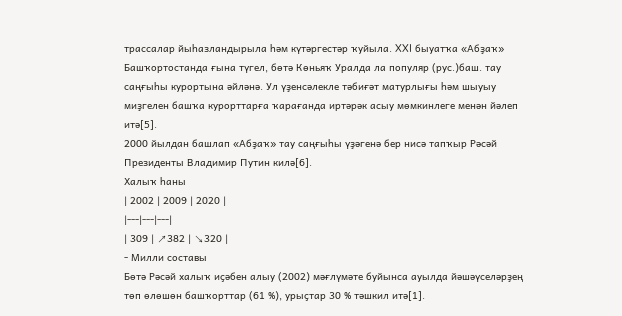трассалар йыһазландырыла һәм күтәргестәр ҡуйыла. XXI быуатҡа «Абҙаҡ» Башҡортостанда ғына түгел, бөтә Көньяҡ Уралда ла популяр (рус.)баш. тау саңғыһы курортына әйләнә. Ул үҙенсәлекле тәбиғәт матурлығы һәм шыуыу миҙгелен башҡа курорттарға ҡарағанда иртәрәк асыу мөмкинлеге менән йәлеп итә[5].
2000 йылдан башлап «Абҙаҡ» тау саңғыһы үҙәгенә бер нисә тапҡыр Рәсәй Президенты Владимир Путин килә[6].
Халыҡ һаны
| 2002 | 2009 | 2020 |
|---|---|---|
| 309 | ↗382 | ↘320 |
- Милли составы
Бөтә Рәсәй халыҡ иҫәбен алыу (2002) мәғлүмәте буйынса ауылда йәшәүселәрҙең төп өлөшөн башҡорттар (61 %), урыҫтар 30 % тәшкил итә[1].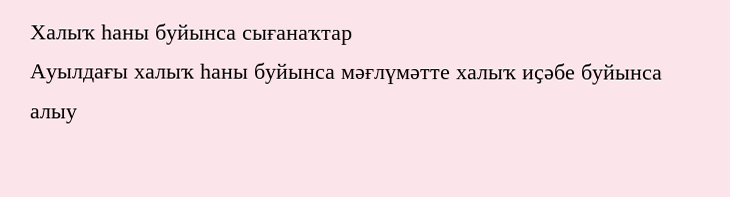Халыҡ һаны буйынса сығанаҡтар
Ауылдағы халыҡ һаны буйынса мәғлүмәтте халыҡ иҫәбе буйынса алыу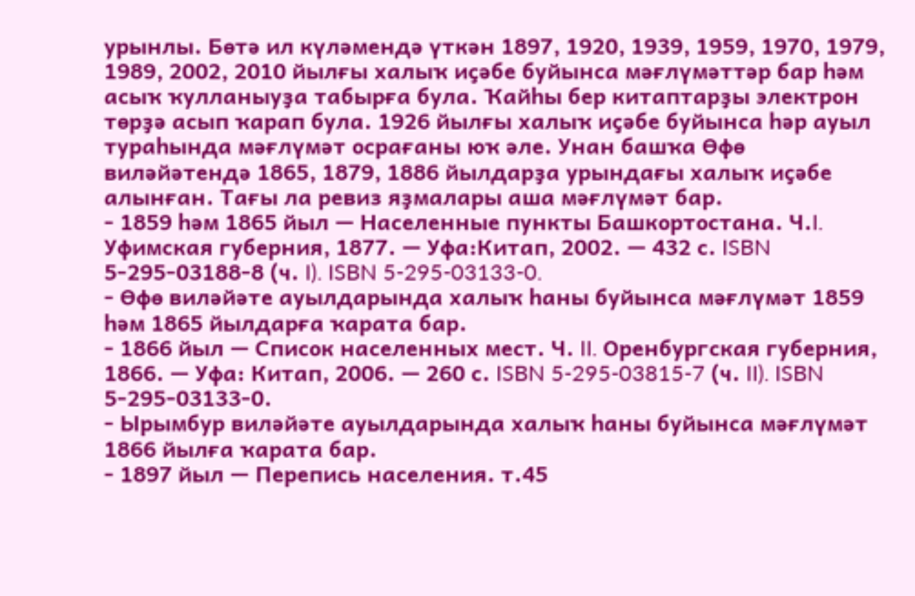урынлы. Бөтә ил күләмендә үткән 1897, 1920, 1939, 1959, 1970, 1979, 1989, 2002, 2010 йылғы халыҡ иҫәбе буйынса мәғлүмәттәр бар һәм асыҡ ҡулланыуҙа табырға була. Ҡайһы бер китаптарҙы электрон төрҙә асып ҡарап була. 1926 йылғы халыҡ иҫәбе буйынса һәр ауыл тураһында мәғлүмәт осрағаны юҡ әле. Унан башҡа Өфө виләйәтендә 1865, 1879, 1886 йылдарҙа урындағы халыҡ иҫәбе алынған. Тағы ла ревиз яҙмалары аша мәғлүмәт бар.
- 1859 һәм 1865 йыл — Населенные пункты Башкортостана. Ч.I. Уфимская губерния, 1877. — Уфа:Китап, 2002. — 432 с. ISBN 5-295-03188-8 (ч. I). ISBN 5-295-03133-0.
- Өфө виләйәте ауылдарында халыҡ һаны буйынса мәғлүмәт 1859 һәм 1865 йылдарға ҡарата бар.
- 1866 йыл — Список населенных мест. Ч. II. Оренбургская губерния, 1866. — Уфа: Китап, 2006. — 260 с. ISBN 5-295-03815-7 (ч. II). ISBN 5-295-03133-0.
- Ырымбур виләйәте ауылдарында халыҡ һаны буйынса мәғлүмәт 1866 йылға ҡарата бар.
- 1897 йыл — Перепись населения. т.45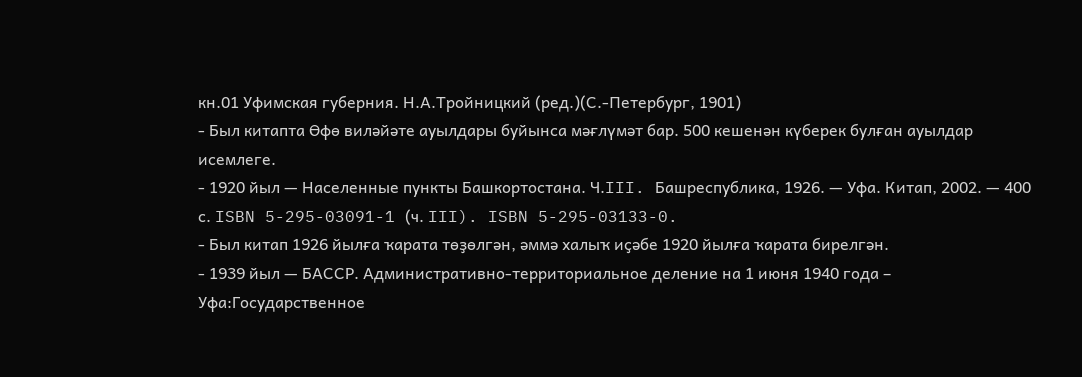кн.01 Уфимская губерния. Н.А.Тройницкий (ред.)(С.-Петербург, 1901)
- Был китапта Өфө виләйәте ауылдары буйынса мәғлүмәт бар. 500 кешенән күберек булған ауылдар исемлеге.
- 1920 йыл — Населенные пункты Башкортостана. Ч.III. Башреспублика, 1926. — Уфа. Китап, 2002. — 400 с. ISBN 5-295-03091-1 (ч. III). ISBN 5-295-03133-0.
- Был китап 1926 йылға ҡарата төҙөлгән, әммә халыҡ иҫәбе 1920 йылға ҡарата бирелгән.
- 1939 йыл — БАССР. Административно-территориальное деление на 1 июня 1940 года – Уфа:Государственное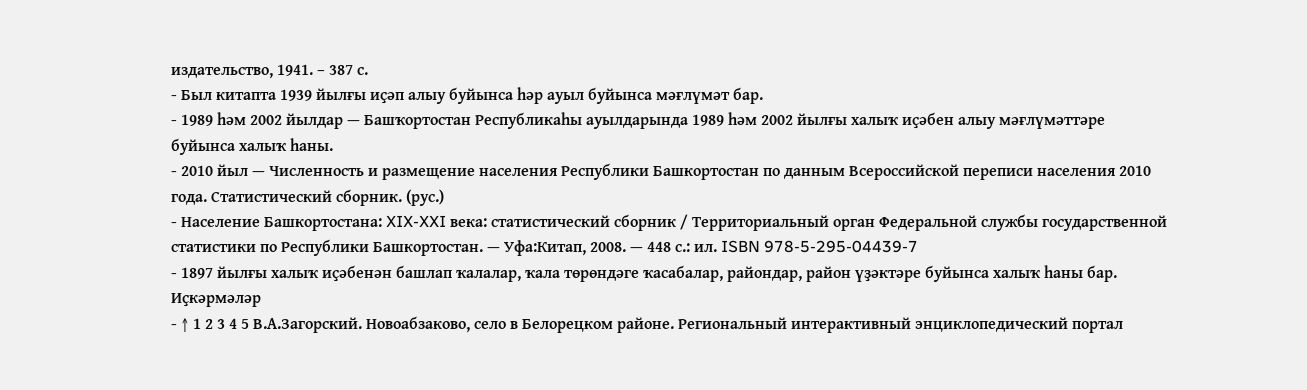издательство, 1941. – 387 с.
- Был китапта 1939 йылғы иҫәп алыу буйынса һәр ауыл буйынса мәғлүмәт бар.
- 1989 һәм 2002 йылдар — Башҡортостан Республикаһы ауылдарында 1989 һәм 2002 йылғы халыҡ иҫәбен алыу мәғлүмәттәре буйынса халыҡ һаны.
- 2010 йыл — Численность и размещение населения Республики Башкортостан по данным Всероссийской переписи населения 2010 года. Статистический сборник. (рус.)
- Население Башкортостана: XIX-XXI века: статистический сборник / Территориальный орган Федеральной службы государственной статистики по Республики Башкортостан. — Уфа:Китап, 2008. — 448 с.: ил. ISBN 978-5-295-04439-7
- 1897 йылғы халыҡ иҫәбенән башлап ҡалалар, ҡала төрөндәге ҡасабалар, райондар, район үҙәктәре буйынса халыҡ һаны бар.
Иҫкәрмәләр
- ↑ 1 2 3 4 5 В.А.Загорский. Новоабзаково, село в Белорецком районе. Региональный интерактивный энциклопедический портал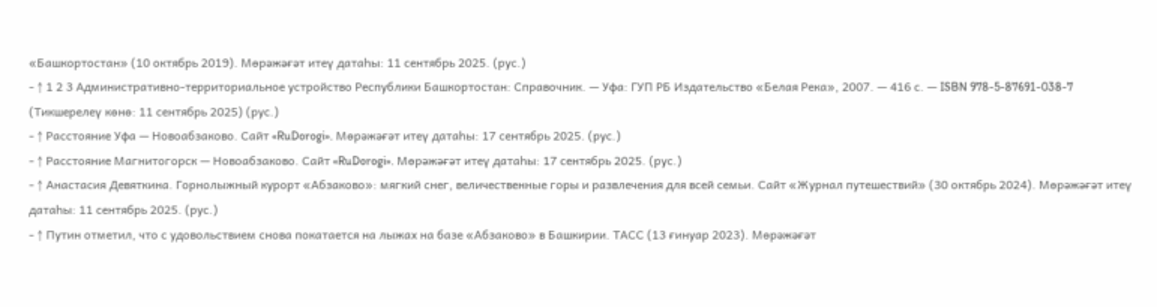«Башкортостан» (10 октябрь 2019). Мөрәжәғәт итеү датаһы: 11 сентябрь 2025. (рус.)
- ↑ 1 2 3 Административно-территориальное устройство Республики Башкортостан: Справочник. — Уфа: ГУП РБ Издательство «Белая Река», 2007. — 416 с. — ISBN 978-5-87691-038-7 (Тикшерелеү көнө: 11 сентябрь 2025) (рус.)
- ↑ Расстояние Уфа — Новоабзаково. Сайт «RuDorogi». Мөрәжәғәт итеү датаһы: 17 сентябрь 2025. (рус.)
- ↑ Расстояние Магнитогорск — Новоабзаково. Сайт «RuDorogi». Мөрәжәғәт итеү датаһы: 17 сентябрь 2025. (рус.)
- ↑ Анастасия Девяткина. Горнолыжный курорт «Абзаково»: мягкий снег, величественные горы и развлечения для всей семьи. Сайт «Журнал путешествий» (30 октябрь 2024). Мөрәжәғәт итеү датаһы: 11 сентябрь 2025. (рус.)
- ↑ Путин отметил, что с удовольствием снова покатается на лыжах на базе «Абзаково» в Башкирии. ТАСС (13 ғинуар 2023). Мөрәжәғәт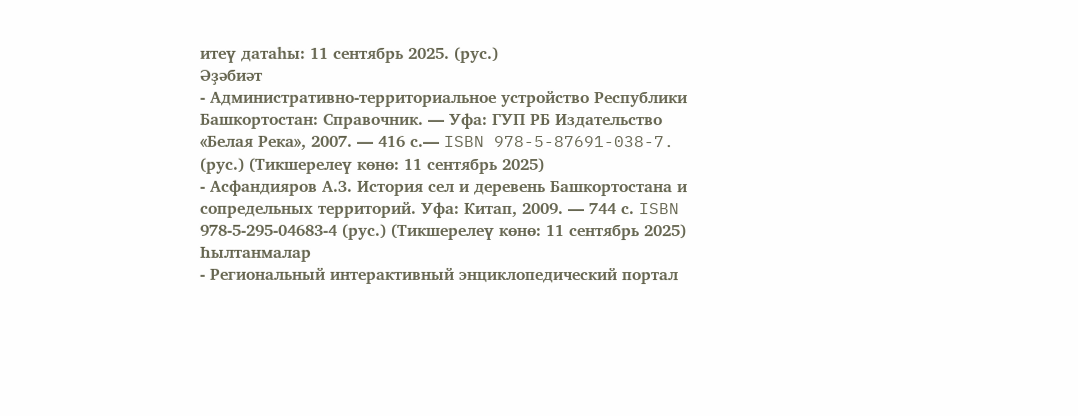итеү датаһы: 11 сентябрь 2025. (рус.)
Әҙәбиәт
- Административно-территориальное устройство Республики Башкортостан: Справочник. — Уфа: ГУП РБ Издательство «Белая Река», 2007. — 416 с.— ISBN 978-5-87691-038-7. (рус.) (Тикшерелеү көнө: 11 сентябрь 2025)
- Асфандияров А.З. История сел и деревень Башкортостана и сопредельных территорий. Уфа: Китап, 2009. — 744 с. ISBN 978-5-295-04683-4 (рус.) (Тикшерелеү көнө: 11 сентябрь 2025)
Һылтанмалар
- Региональный интерактивный энциклопедический портал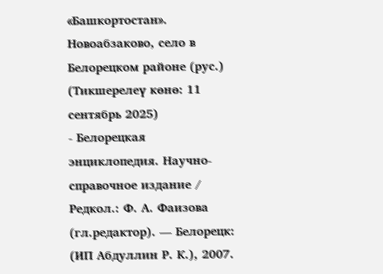«Башкортостан». Новоабзаково, село в Белорецком районе (рус.) (Тикшерелеү көнө: 11 сентябрь 2025)
- Белорецкая энциклопедия. Научно-справочное издание / Редкол.: Ф. А. Фаизова (гл.редактор). — Белорецк: (ИП Абдуллин Р. К.), 2007.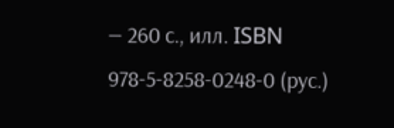— 260 с., илл. ISBN 978-5-8258-0248-0 (рус.)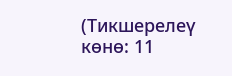(Тикшерелеү көнө: 11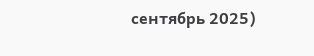сентябрь 2025)